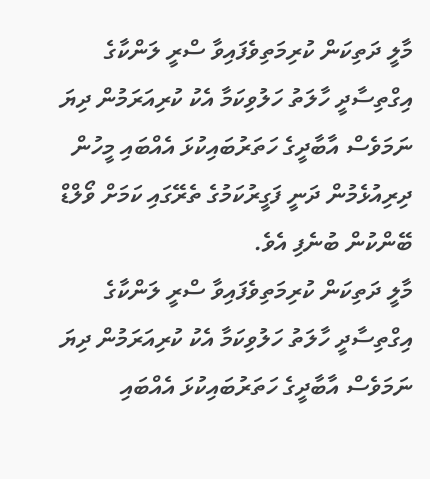މާލީ ދަތިކަން ކުރިމަތިވެފައިވާ ސްރީ ލަންކާގެ އިގްތިސާދީ ހާލަތު ހަލުވިކަމާ އެކު ކުރިއަރަމުން ދިޔަ ނަމަވެސް އާބާދީގެ ހަތަރުބައިކުޅަ އެއްބައި މީހުން ދިރިއުޅެމުން ދަނީ ފަގީރުކަމުގެ ތެރޭގައި ކަމަށް ވޯލްޑް ބޭންކުން ބުނެފި އެވެ.
މާލީ ދަތިކަން ކުރިމަތިވެފައިވާ ސްރީ ލަންކާގެ އިގްތިސާދީ ހާލަތު ހަލުވިކަމާ އެކު ކުރިއަރަމުން ދިޔަ ނަމަވެސް އާބާދީގެ ހަތަރުބައިކުޅަ އެއްބައި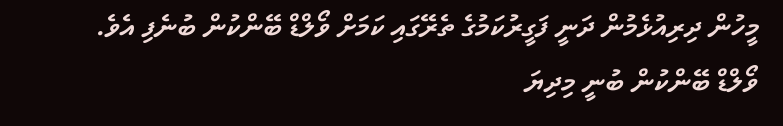މީހުން ދިރިއުޅެމުން ދަނީ ފަގީރުކަމުގެ ތެރޭގައި ކަމަށް ވޯލްޑް ބޭންކުން ބުނެފި އެވެ.
ވޯލްޑް ބޭންކުން ބުނީ މިދިޔަ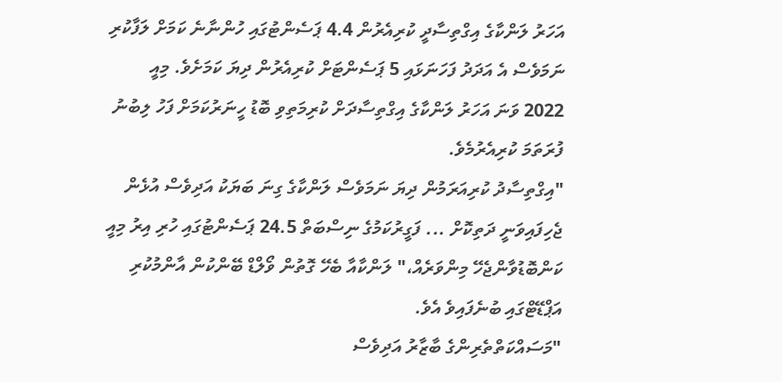އަހަރު ލަންކާގެ އިގްތިސާދީ ކުރިއެރުން 4.4 ޕަސެންޓުގައި ހުންނާނެ ކަމަށް ލަފާކުރި ނަމަވެސް އެ އަދަދު ފަހަނަޅައި 5 ޕަސެންޓަށް ކުރިއެރުން ދިޔަ ކަމަށެވެ. މިއީ 2022 ވަނަ އަހަރު ލަންކާގެ އިގްތިސާދަށް ކުރިމަތިވި ބޮޑު ހީނަރުކަމަށް ފަހު ލިބުނު ފުރަތަމަ ކުރިއެރުމެވެ.
"އިގްތިސާދު ކުރިއަރަމުން ދިޔަ ނަމަވެސް ލަންކާގެ ގިނަ ބަޔަކު އަދިވެސް އުޅެން ޖެހިފައިވަނީ ދަތިކޮށް ... ފަގީރުކަމުގެ ނިސްބަތް 24.5 ޕަސެންޓުގައި ހުރި އިރު މިއީ ކަންބޮޑުވާންޖެހޭ މިންވަރެއް،" ލަންކާއާ ބެހޭ ގޮތުން ވޯލްޑް ބޭންކުން އާންމުކުރި އަޕްޑޭޓްގައި ބުނެފައިވެ އެވެ.
"މަސައްކަތްތެރިންގެ ބާޒާރު އަދިވެސް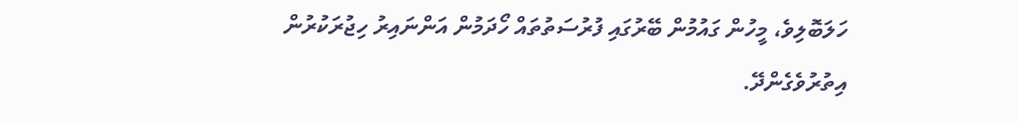ހަލަބޮލިވެ، މީހުން ގައުމުން ބޭރުގައި ފުރުސަތުތައް ހޯދަމުން އަންނައިރު ހިޖުރަކުރުން އިތުރުވެގެންދޭ.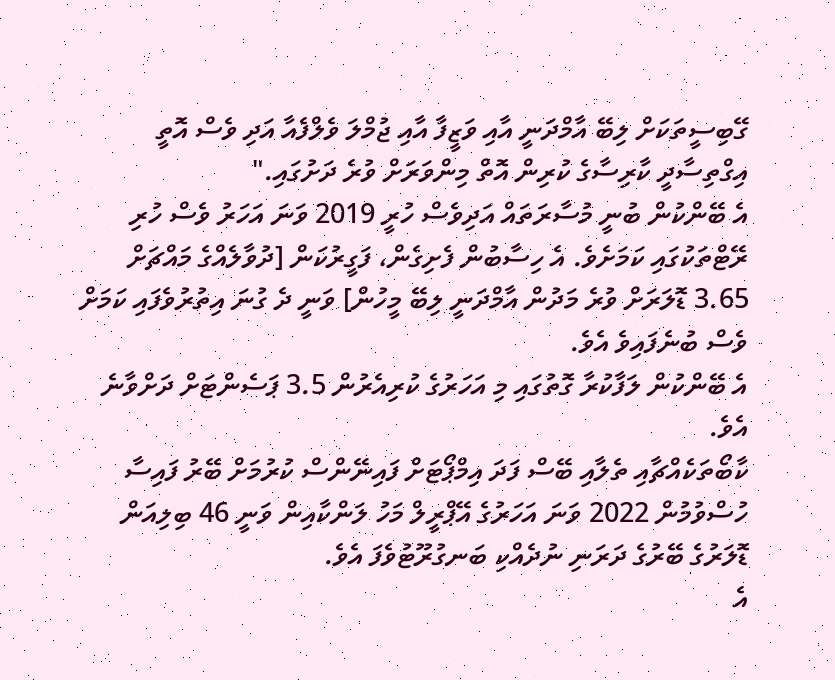ގޭބިސީތަކަށް ލިބޭ އާމްދަނީ އާއި ވަޒީފާ އާއި ޖުމްލަ ވެލްފެއާ އަދި ވެސް އޮތީ އިގްތިސާދީ ކާރިސާގެ ކުރިން އޮތް މިންވަރަށް ވުރެ ދަށުގައި."
އެ ބޭންކުން ބުނީ މުސާރަތައް އަދިވެސް ހުރީ 2019 ވަނަ އަހަރު ވެސް ހުރި ރޭޓްތަކުގައި ކަމަށެވެ. އެ ހިސާބުން ފެށިގެން، ފަގީރުކަން [ދުވާލެއްގެ މައްޗަށް 3.65 ޑޮލަރަށް ވުރެ މަދުން އާމްދަނީ ލިބޭ މީހުން] ވަނީ ދެ ގުނަ އިތުރުވެފައި ކަމަށް ވެސް ބުނެފައިވެ އެވެ.
އެ ބޭންކުން ލަފާކުރާ ގޮތުގައި މި އަހަރުގެ ކުރިއެރުން 3.5 ޕަސެންޓަށް ދަށްވާނެ އެވެ.
ކާބޯތަކެއްޗާއި ތެލާއި ބޭސް ފަދަ އިމްޕޯޓަށް ފައިނޭންސް ކުރުމަށް ބޭރު ފައިސާ ހުސްވުމުން 2022 ވަނަ އަހަރުގެ އޭޕްރީލް މަހު ލަންކާއިން ވަނީ 46 ބިލިއަން ޑޮލަރުގެ ބޭރުގެ ދަރަނި ނުދެއްކި ބަނގުރޫޓުވެފަ އެވެ.
އެ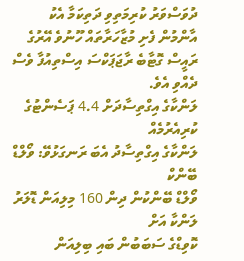ދުވަސްވަރު ކުރިމަތިވި ދަތިކަމާ އެކު އާންމުން ފެށި މުޒާހަރާތައް ހޫނުވެ އޭރުގެ ރައީސް ގޮޓާބެ ރާޖަޕަކްސަ އިސްތިއުފާ ވެސް ދެއްވި އެވެ.
ލަންކާގެ އިގްތިސާދަށް 4.4 ޕަސެންޓުގެ ކުރިއެރުމެއް
ލަންކާގެ އިގްތިސާދު އެބަ ރަނގަޅުވޭ: ވޯލްޑް ބޭންކް
ވޯލްޑް ބޭންކުން ދިން 160 މިލިއަން ޑޮލަރު ލަންކާ އަށް
ކޮވިޑްގެ ސަބަބުން ބައި ބިލިއަން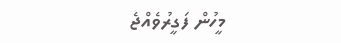މީހުން ފަގީރުވެއްޖެ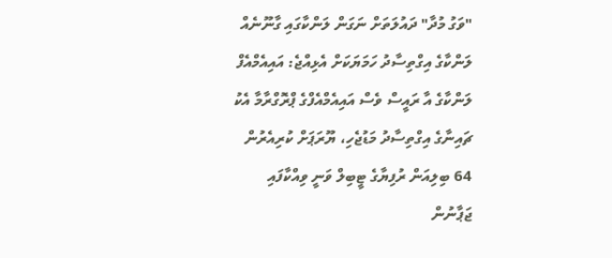"ވަގު މުދާ" ދައުލަތަށް ނަގަން ލަންކާގައި ގާނޫނެއް
ލަންކާގެ އިގްތިސާދު ހަމަޔަކަށް އެޅިއްޖެ: އައިއެމްއެފް
ލަންކާގެ އާ ރައީސް ވެސް އައިއެމްއެފްގެ ޕްރޮގްރާމާ އެކު
ޗައިނާގެ އިގްތިސާދު މަޑުޖެހި، ޔޫރަޕަށް ކުރިއެރުން
64 ބިލިއަން ރުފިޔާގެ ޓީބިލް ވަނީ ވިއްކާފައި
ޖަޕާނުން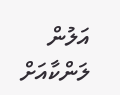އަލުން ލަންކާއަށް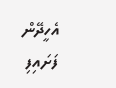އެހީދޭން ފަށައިފި